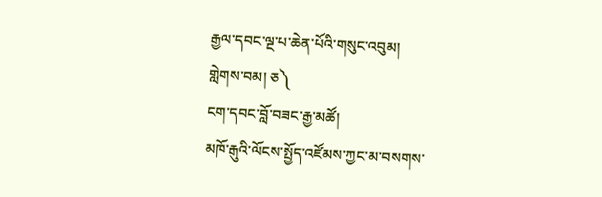རྒྱལ་དབང་ལྔ་པ་ཆེན་པོའི་གསུང་འབུམ།
གླེགས་བམ། ཅ༽
ངག་དབང་བློ་བཟང་རྒྱ་མཚོ།
མཁོ་རྒུའི་ལོངས་སྤྱོད་འཛོམས་ཀྱང་མ་བསགས་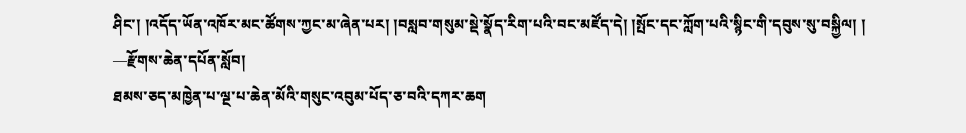ཤིང་། །འདོད་ཡོན་འཁོར་མང་ཚོགས་ཀྱང་མ་ཞེན་པར། །བསླབ་གསུམ་སྡེ་སྣོད་རིག་པའི་བང་མཛོད་དེ། །སྤོང་དང་ཀློག་པའི་སྙིང་གི་དབུས་སུ་བསྐྱིལ། །
—རྫོགས་ཆེན་དཔོན་སློབ།
ཐམས་ཅད་མཁྱེན་པ་ལྔ་པ་ཆེན་མོའི་གསུང་འབུམ་པོད་ཅ་བའི་དཀར་ཆག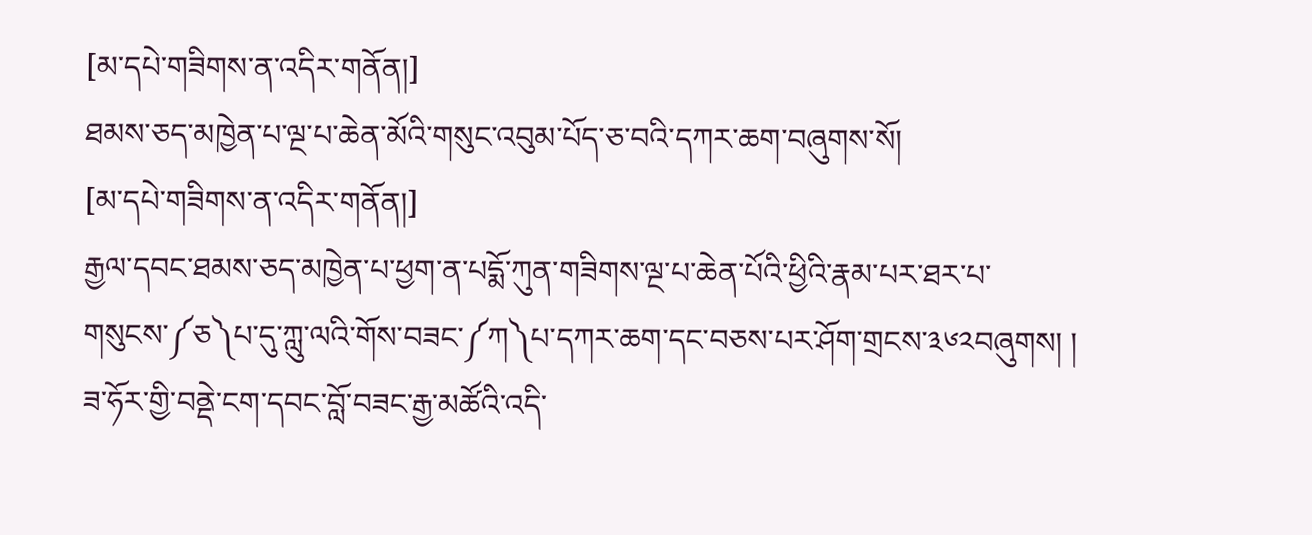[མ་དཔེ་གཟིགས་ན་འདིར་གནོན།]
ཐམས་ཅད་མཁྱེན་པ་ལྔ་པ་ཆེན་མོའི་གསུང་འབུམ་པོད་ཅ་བའི་དཀར་ཆག་བཞུགས་སོ།
[མ་དཔེ་གཟིགས་ན་འདིར་གནོན།]
རྒྱལ་དབང་ཐམས་ཅད་མཁྱེན་པ་ཕྱག་ན་པདྨོ་ཀུན་གཟིགས་ལྔ་པ་ཆེན་པོའི་ཕྱིའི་རྣམ་པར་ཐར་པ་གསུངས་༼ཅ༽པ་དུ་ཀླུ་ལའི་གོས་བཟང་༼ཀ༽པ་དཀར་ཆག་དང་བཅས་པར་ཤོག་གྲངས་༣༦༢བཞུགས། །
ཟ་ཧོར་གྱི་བནྡེ་ངག་དབང་བློ་བཟང་རྒྱ་མཚོའི་འདི་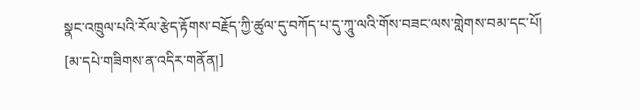སྣང་འཁྲུལ་པའི་རོལ་རྩེད་རྟོགས་བརྗོད་ཀྱི་ཚུལ་དུ་བཀོད་པ་དུ་ཀཱུ་ལའི་གོས་བཟང་ལས་གླེགས་བམ་དང་པོ།
[མ་དཔེ་གཟིགས་ན་འདིར་གནོན།]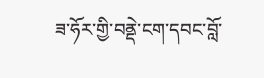ཟ་ཧོར་གྱི་བནྡེ་ངག་དབང་བློ་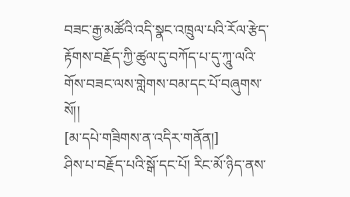བཟང་རྒྱ་མཚོའི་འདི་སྣང་འཁྲུལ་པའི་རོལ་རྩེད་རྟོགས་བརྗོད་ཀྱི་ཚུལ་དུ་བཀོད་པ་དུ་ཀཱུ་ལའི་གོས་བཟང་ལས་གླེགས་བམ་དང་པོ་བཞུགས་སོ།།
[མ་དཔེ་གཟིགས་ན་འདིར་གནོན།]
ཤིས་པ་བརྗོད་པའི་སྒོ་དང་པོ། རིང་མོ་ཉིད་ནས་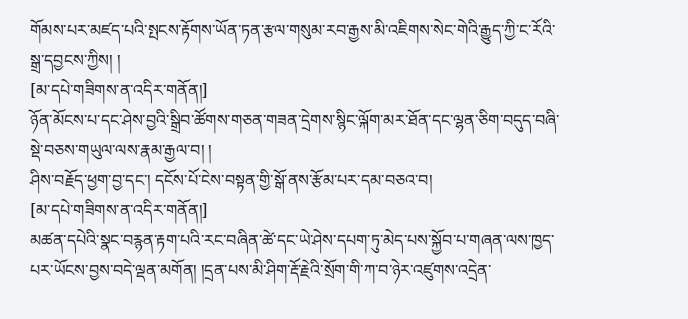གོམས་པར་མཛད་པའི་སྤངས་རྟོགས་ཡོན་ཏན་རྩལ་གསུམ་རབ་རྒྱས་མི་འཇིགས་སེང་གེའི་རྒྱུད་ཀྱི་ང་རོའི་སྒྲ་དབྱངས་ཀྱིས། །
[མ་དཔེ་གཟིགས་ན་འདིར་གནོན།]
ཉོན་མོངས་པ་དང་ཤེས་བྱའི་སྒྲིབ་ཚོགས་གཅན་གཟན་དྲེགས་སྙིང་ལྐོག་མར་ཐོན་དང་ལྷན་ཅིག་བདུད་བཞི་སྡེ་བཅས་གཡུལ་ལས་རྣམ་རྒྱལ་བ། །
ཤིས་བརྗོད་ཕྱག་བྱ་དང་། དངོས་པོ་ངེས་བསྟན་གྱི་སྒོ་ནས་རྩོམ་པར་དམ་བཅའ་བ།
[མ་དཔེ་གཟིགས་ན་འདིར་གནོན།]
མཚན་དཔེའི་སྣང་བརྙན་རྟག་པའི་རང་བཞིན་ཚེ་དང་ཡེ་ཤེས་དཔག་ཏུ་མེད་པས་སྐྱོབ་པ་གཞན་ལས་ཁྱད་པར་ཡོངས་བྱས་བདེ་ལྡན་མགོན། །དྲན་པས་མི་ཤིག་རྡོ་རྗེའི་སྲོག་གི་ཀ་བ་ཉེར་འཛུགས་འདྲེན་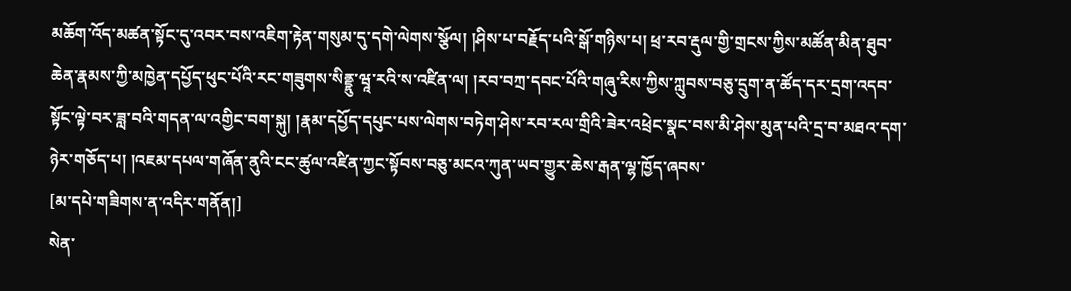མཆོག་འོད་མཚན་སྟོང་དུ་འབར་བས་འཇིག་རྟེན་གསུམ་དུ་དགེ་ལེགས་སྩོལ། །ཤིས་པ་བརྗོད་པའི་སྒོ་གཉིས་པ། ཕྲ་རབ་རྡུལ་གྱི་གྲངས་ཀྱིས་མཚོན་མིན་ཐུབ་ཆེན་རྣམས་ཀྱི་མཁྱེན་དཔྱོད་ཕུང་པོའི་རང་གཟུགས་སིནྡྷུ་ཝཱ་རའི་ས་འཛིན་ལ། །རབ་བཀྲ་དབང་པོའི་གཞུ་རིས་ཀྱིས་ཀླུབས་བཅུ་དྲུག་ན་ཚོད་དར་དྲག་འདབ་སྟོང་ལྟེ་བར་ཟླ་བའི་གདན་ལ་འགྱིང་བག་སྐུ། །རྣམ་དཔྱོད་དཔུང་པས་ལེགས་བཏེག་ཤེས་རབ་རལ་གྲིའི་ཟེར་འཕྲེང་སྣང་བས་མི་ཤེས་མུན་པའི་དྲ་བ་མཐའ་དག་ཉེར་གཅོད་པ། །འཇམ་དཔལ་གཞོན་ནུའི་ངང་ཚུལ་འཛིན་ཀྱང་སྟོབས་བཅུ་མངའ་ཀུན་ཡབ་གྱུར་ཆེས་རྒན་ལྷ་ཁྱོད་ཞབས་
[མ་དཔེ་གཟིགས་ན་འདིར་གནོན།]
སེན་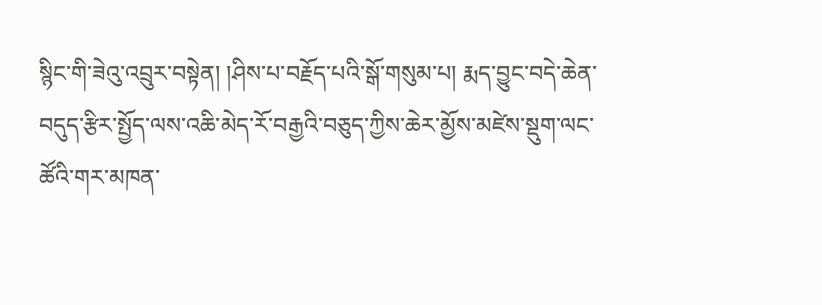སྙིང་གི་ཟེའུ་འབྲུར་བསྟེན། །ཤིས་པ་བརྗོད་པའི་སྒོ་གསུམ་པ། རྨད་བྱུང་བདེ་ཆེན་བདུད་རྩིར་སྤྱོད་ལས་འཆི་མེད་རོ་བརྒྱའི་བཅུད་ཀྱིས་ཆེར་མྱོས་མཛེས་སྡུག་ལང་ཚོའི་གར་མཁན་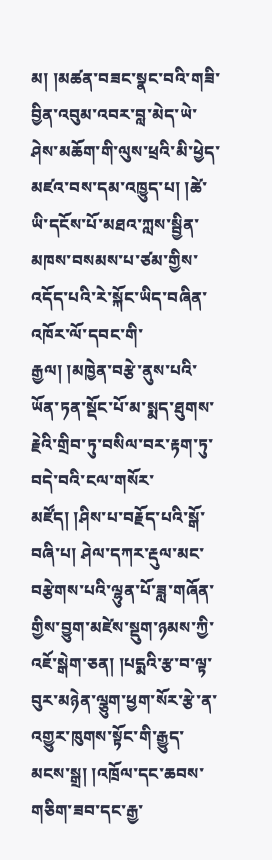མ། །མཚན་བཟང་སྣང་བའི་གཟི་བྱིན་འབུམ་འབར་བླ་མེད་ཡེ་ཤེས་མཆོག་གི་ལུས་ཕྲའི་མི་ཕྱེད་མཛའ་བས་དམ་འཁྱུད་པ། །ཚེ་ཡི་དངོས་པོ་མཐའ་ཀླས་སྦྱིན་མཁས་བསམས་པ་ཙམ་གྱིས་འདོད་པའི་རེ་སྐོང་ཡིད་བཞིན་འཁོར་ལོ་དབང་གི་རྒྱལ། །མཁྱེན་བརྩེ་ནུས་པའི་ཡོན་ཏན་སྡོང་པོ་མ་སྨད་ཐུགས་རྗེའི་གྲིབ་ཏུ་བསིལ་བར་རྟག་ཏུ་བདེ་བའི་ངལ་གསོར་མཛོད། །ཤིས་པ་བརྗོད་པའི་སྒོ་བཞི་པ། ཤེལ་དཀར་རྡུལ་མང་བརྩེགས་པའི་ལྷུན་པོ་ཟླ་གཞོན་གྱིས་བྱུག་མཛེས་སྡུག་ཉམས་ཀྱི་འཇོ་སྒེག་ཅན། །པདྨའི་རྩ་བ་ལྟ་བུར་མཉེན་ལྕུག་ཕྱག་སོར་རྩེ་ན་འགྱུར་ཁུགས་སྟོང་གི་རྒྱུད་མངས་སྒྲ། །འཁྲོལ་དང་ཆབས་གཅིག་ཟབ་དང་རྒྱ་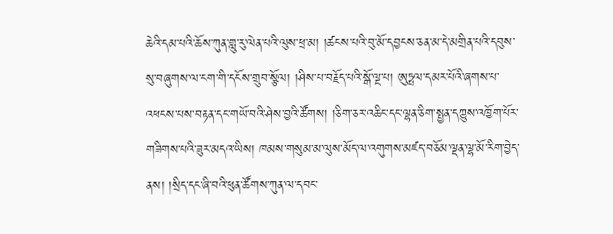ཆེའི་དམ་པའི་ཆོས་ཀུན་གླུ་རུ་ལེན་པའི་ལུས་ཕྲ་མ། །ཚངས་པའི་བུ་མོ་དབྱངས་ཅན་མ་དེ་མགྲིན་པའི་དབུས་སུ་བཞུགས་ལ་ངག་གི་དངོས་གྲུབ་སྩོལ། །ཤིས་པ་བརྗོད་པའི་སྒོ་ལྔ་པ། ཨུཏྤལ་དམར་པོའི་ཞགས་པ་འཕངས་པས་བརྟན་དང་གཡོ་བའི་ཤེས་བྱའི་ཚོགས། །ཅིག་ཅར་འཆིང་དང་ལྷན་ཅིག་སྤྱན་དཀྱུས་འཁྱོག་པོར་གཟིགས་པའི་ཟུར་མདའ་ཡིས། ཁམས་གསུམ་མ་ལུས་མོད་ལ་འགུགས་མཛད་བཅོམ་ལྡན་ལྷ་མོ་རིག་བྱེད་ནས། །སྲིད་དང་ཞི་བའི་ཕུན་ཚོགས་ཀུན་ལ་དབང་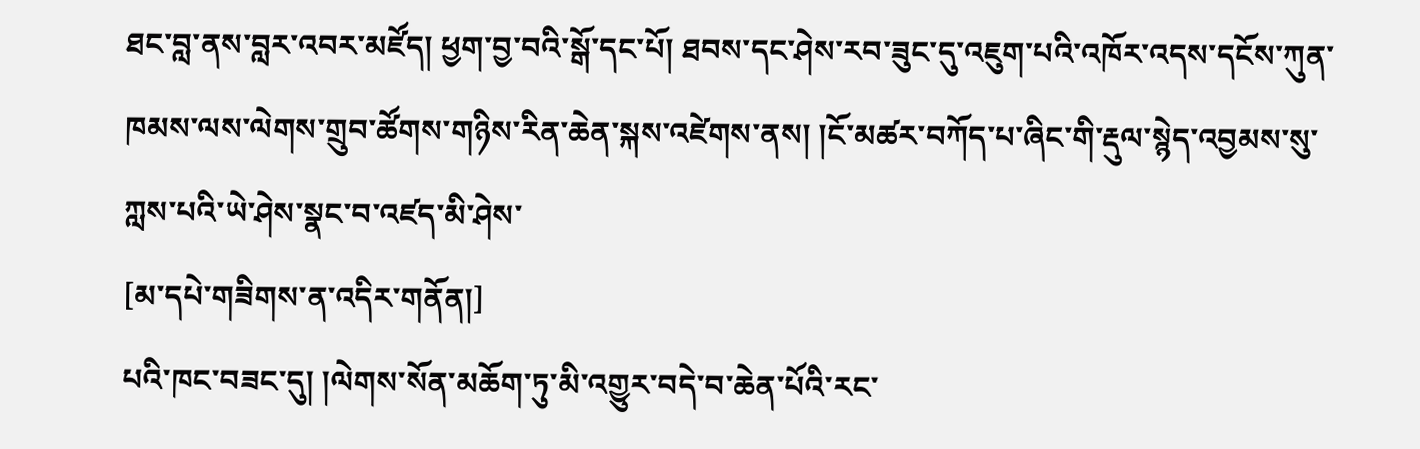ཐང་བླ་ནས་བླར་འབར་མཛོད། ཕྱག་བྱ་བའི་སྒོ་དང་པོ། ཐབས་དང་ཤེས་རབ་ཟུང་དུ་འཇུག་པའི་འཁོར་འདས་དངོས་ཀུན་ཁམས་ལས་ལེགས་གྲུབ་ཚོགས་གཉིས་རིན་ཆེན་སྐས་འཛེགས་ནས། །ངོ་མཚར་བཀོད་པ་ཞིང་གི་རྡུལ་སྙེད་འབྱམས་སུ་ཀླས་པའི་ཡེ་ཤེས་སྣང་བ་འཛད་མི་ཤེས་
[མ་དཔེ་གཟིགས་ན་འདིར་གནོན།]
པའི་ཁང་བཟང་དུ། །ལེགས་སོན་མཆོག་ཏུ་མི་འགྱུར་བདེ་བ་ཆེན་པོའི་རང་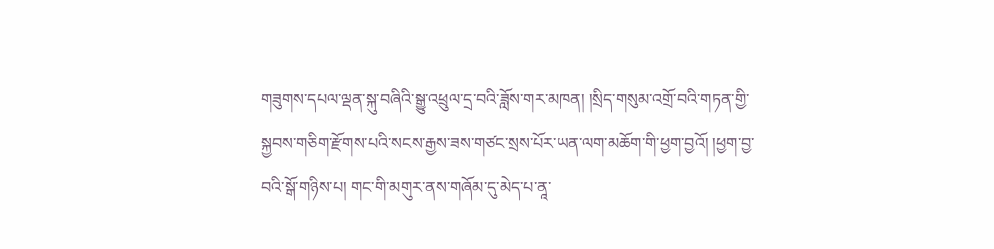གཟུགས་དཔལ་ལྡན་སྐུ་བཞིའི་སྒྱུ་འཕྲུལ་དྲ་བའི་ཟློས་གར་མཁན། །སྲིད་གསུམ་འགྲོ་བའི་གཏན་གྱི་སྐྱབས་གཅིག་རྫོགས་པའི་སངས་རྒྱས་ཟས་གཙང་སྲས་པོར་ཡན་ལག་མཆོག་གི་ཕྱག་བྱའོ། །ཕྱག་བྱ་བའི་སྒོ་གཉིས་པ། གང་གི་མགུར་ནས་གཞོམ་དུ་མེད་པ་ནཱ་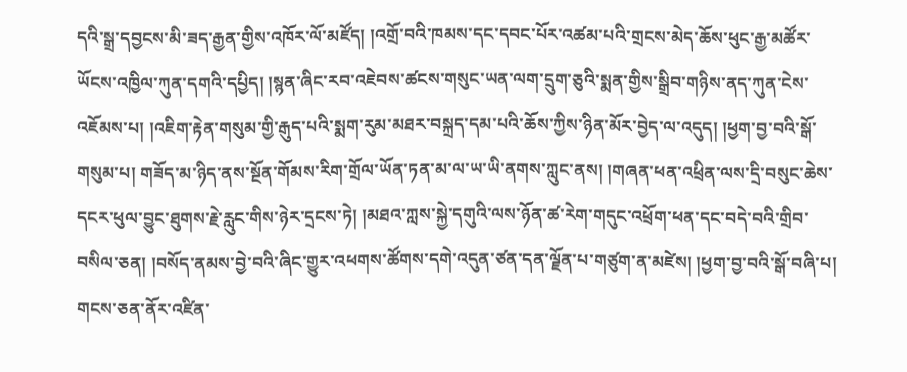དའི་སྒྲ་དབྱངས་མི་ཟད་རྒྱན་གྱིས་འཁོར་ལོ་མཛོད། །འགྲོ་བའི་ཁམས་དང་དབང་པོར་འཚམ་པའི་གྲངས་མེད་ཆོས་ཕུང་རྒྱ་མཚོར་ཡོངས་འཁྱིལ་ཀུན་དགའི་དཔྱིད། །སྙན་ཞིང་རབ་འཇེབས་ཚངས་གསུང་ཡན་ལག་དྲུག་ཅུའི་སྨན་གྱིས་སྒྲིབ་གཉིས་ནད་ཀུན་ངེས་འཇོམས་པ། །འཇིག་རྟེན་གསུམ་གྱི་རྒུད་པའི་སྨག་རུམ་མཐར་བསྐྲད་དམ་པའི་ཆོས་ཀྱིས་ཉིན་མོར་བྱེད་ལ་འདུད། །ཕྱག་བྱ་བའི་སྒོ་གསུམ་པ། གཟོད་མ་ཉིད་ནས་སྔོན་གོམས་རིག་གྲོལ་ཡོན་ཏན་མ་ལ་ཡ་ཡི་ནགས་ཀླུང་ནས། །གཞན་ཕན་འཕྲིན་ལས་དྲི་བསུང་ཆེས་དངར་ཕུལ་བྱུང་ཐུགས་རྗེ་རླུང་གིས་ཉེར་དྲངས་ཏེ། །མཐའ་ཀླས་སྐྱེ་དགུའི་ལས་ཉོན་ཚ་རེག་གདུང་འཕྲོག་ཕན་དང་བདེ་བའི་གྲིབ་བསིལ་ཅན། །བསོད་ནམས་བྱེ་བའི་ཞིང་གྱུར་འཕགས་ཚོགས་དགེ་འདུན་ཙན་དན་ལྗོན་པ་གཙུག་ན་མཛེས། །ཕྱག་བྱ་བའི་སྒོ་བཞི་པ། གངས་ཅན་ནོར་འཛིན་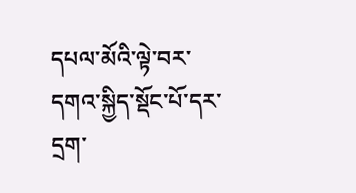དཔལ་མོའི་ལྟེ་བར་དགའ་སྐྱིད་སྡོང་པོ་དར་དྲག་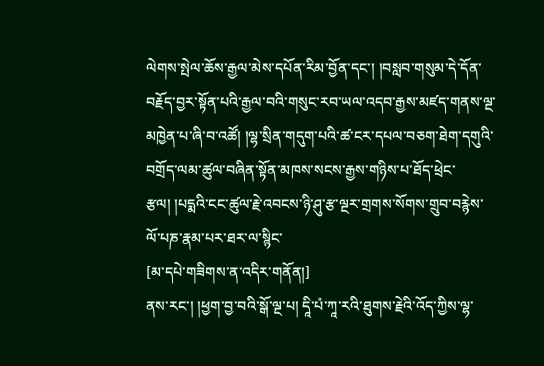ལེགས་སྤེལ་ཆོས་རྒྱལ་མེས་དཔོན་རིམ་བྱོན་དང་། །བསླབ་གསུམ་དེ་དོན་བརྗོད་བྱར་སྟོན་པའི་རྒྱལ་བའི་གསུང་རབ་ཡལ་འདབ་རྒྱས་མཛད་གནས་ལྔ་མཁྱེན་པ་ཞི་བ་འཚོ། །ལྷ་སྲིན་གདུག་པའི་ཚ་ངར་དཔལ་བཅག་ཐེག་དགུའི་བགྲོད་ལམ་ཚུལ་བཞིན་སྟོན་མཁས་སངས་རྒྱས་གཉིས་པ་ཐོད་ཕྲེང་རྩལ། །པདྨའི་ངང་ཚུལ་རྗེ་འབངས་ཉི་ཤུ་རྩ་ལྔར་གྲགས་སོགས་གྲུབ་བརྙེས་ལོ་པཎ་རྣམ་པར་ཐར་ལ་སྙིང་
[མ་དཔེ་གཟིགས་ན་འདིར་གནོན།]
ནས་རང་། །ཕྱག་བྱ་བའི་སྒོ་ལྔ་པ། དཱི་པཾ་ཀཱ་རའི་ཐུགས་རྗེའི་འོད་ཀྱིས་ལྷ་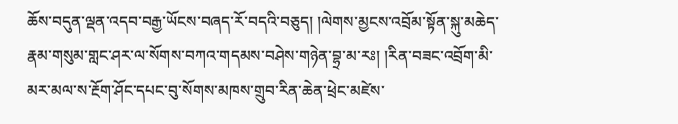ཆོས་བདུན་ལྡན་འདབ་བརྒྱ་ཡོངས་བཞད་རོ་བདའི་བཅུད། །ལེགས་མྱངས་འབྲོམ་སྟོན་སྐུ་མཆེད་རྣམ་གསུམ་གླང་ཤར་ལ་སོགས་བཀའ་གདམས་བཤེས་གཉེན་བྷྲ་མ་རཿ། །རིན་བཟང་འབྲོག་མི་མར་མལ་ས་རྔོག་ཤོང་དཔང་བུ་སོགས་མཁས་གྲུབ་རིན་ཆེན་ཕྲེང་མཛེས་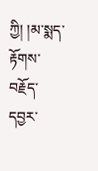ཀྱི། །མ་སྨད་རྟོགས་བརྗོད་དབྱར་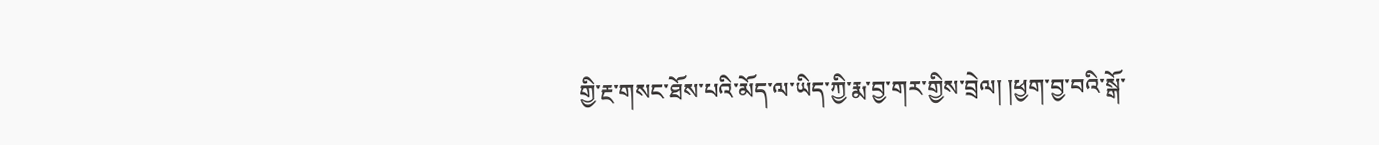གྱི་རྔ་གསང་ཐོས་པའི་མོད་ལ་ཡིད་ཀྱི་རྨ་བྱ་གར་གྱིས་བྲེལ། །ཕྱག་བྱ་བའི་སྒོ་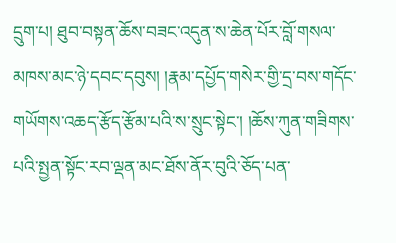དྲུག་པ། ཐུབ་བསྟན་ཆོས་བཟང་འདུན་ས་ཆེན་པོར་བློ་གསལ་མཁས་མང་ཉེ་དབང་དབུས། །རྣམ་དཔྱོད་གསེར་གྱི་དྲ་བས་གདོང་གཡོགས་འཆད་རྩོད་རྩོམ་པའི་ས་སྲུང་སྟེང་། །ཆོས་ཀུན་གཟིགས་པའི་སྤྱན་སྟོང་རབ་ལྡན་མང་ཐོས་ནོར་བུའི་ཅོད་པན་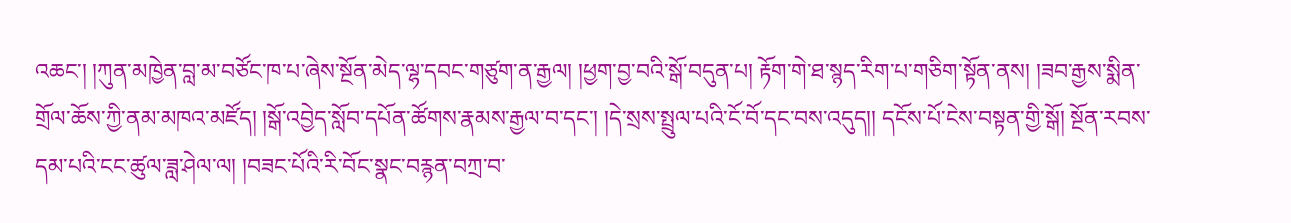འཆང་། །ཀུན་མཁྱེན་བླ་མ་བཙོང་ཁ་པ་ཞེས་སྔོན་མེད་ལྷ་དབང་གཙུག་ན་རྒྱལ། །ཕྱག་བྱ་བའི་སྒོ་བདུན་པ། རྟོག་གེ་ཐ་སྙད་རིག་པ་གཅིག་སྟོན་ནས། །ཟབ་རྒྱས་སྨིན་གྲོལ་ཆོས་ཀྱི་ནམ་མཁའ་མཛོད། །སྒོ་འབྱེད་སློབ་དཔོན་ཚོགས་རྣམས་རྒྱལ་བ་དང་། །དེ་སྲས་སྤྲུལ་པའི་ངོ་བོ་དང་བས་འདུད།། དངོས་པོ་ངེས་བསྟན་གྱི་སྒོ། སྔོན་རབས་དམ་པའི་ངང་ཚུལ་ཟླ་ཤེལ་ལ། །བཟང་པོའི་རི་བོང་སྣང་བརྙན་བཀྲ་བ་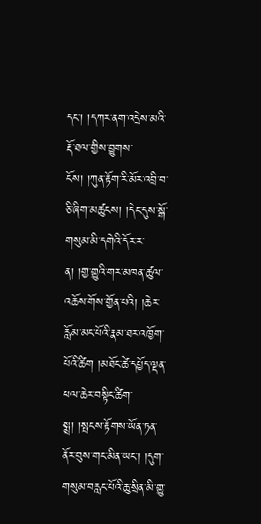དང་། །དཀར་ནག་འདྲེས་མའི་རྡོ་ཐལ་གྱིས་བྱུགས་ངོས། །ཀུན་རྟོག་རི་མོར་འབྲི་བ་ཅི་ཞིག་མཚུངས། །དེང་དུས་སྒོ་གསུམ་མི་དགེའི་དོར་ར་ན། །གྱ་གྱུའི་གར་མཁན་ཚུལ་འཆོས་གོས་གྱོན་པའི། །ཆེར་རློམ་མང་པོའི་རྣམ་ཐར་འཁྱོག་པོའི་ཚིག །མཐོང་ཚེ་དཔྱོད་ལྡན་ཕལ་ཆེར་བསྟིང་ཚིག་སྨྲ། །སྤངས་རྟོགས་ཡོན་ཏན་ནོར་བུས་གང་མིན་ཡང་། །དུག་གསུམ་བརླང་པོའི་ཆུ་སྲིན་མི་གྱུ་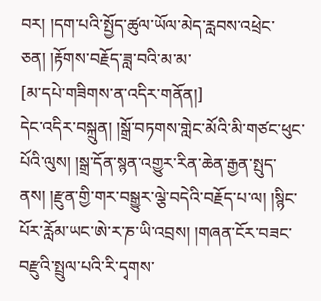བར། །དག་པའི་སྤྱོད་ཚུལ་ཡོལ་མེད་རླབས་འཕྲེང་ཅན། །རྟོགས་བརྗོད་ཟླ་བའི་མ་མ་
[མ་དཔེ་གཟིགས་ན་འདིར་གནོན།]
དེང་འདིར་བསྐྲུན། །སྒྲོ་བཏགས་གླེང་མོའི་མི་གཙང་ཕུང་པོའི་ལུས། །སྒྲ་དོན་སྙན་འགྱུར་རིན་ཆེན་རྒྱན་སྤུད་ནས། །རྫུན་གྱི་གར་བསྒྱུར་ལྕེ་བདེའི་བརྗོད་པ་ལ། །སྙིང་པོར་རློམ་ཡང་ཨེ་ར་ཎ་ཡི་འབྲས། །གཞན་ངོར་བཟང་བརྫུའི་སྤྲུལ་པའི་རི་དྭགས་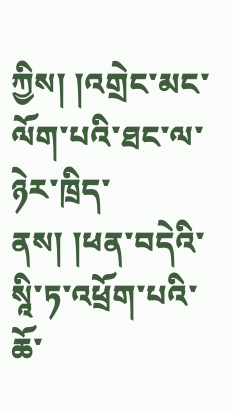ཀྱིས། །འགྲེང་མང་ལོག་པའི་ཐང་ལ་ཉེར་ཁྲིད་ནས། །ཕན་བདེའི་སཱི་ཏ་འཕྲོག་པའི་ཆོ་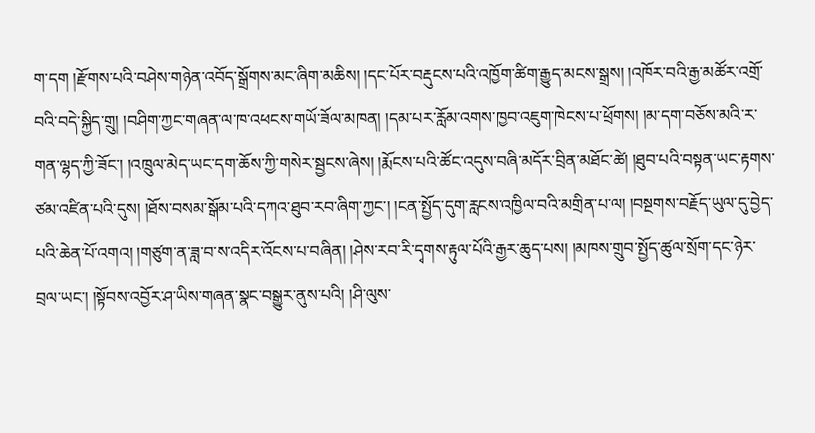ག་དག །རྫོགས་པའི་བཤེས་གཉེན་འབོད་སྒྲོགས་མང་ཞིག་མཆིས། །དང་པོར་བརྡུངས་པའི་འཁྱོག་ཚིག་རྒྱུད་མངས་སྒྲས། །འཁོར་བའི་རྒྱ་མཚོར་འགྲོ་བའི་བདེ་སྐྱིད་གྲུ། །བཤིག་ཀྱང་གཞན་ལ་ཁ་འཕངས་གཡོ་ཟོལ་མཁན། །དམ་པར་རློམ་འགས་ཁྱབ་འཇུག་ཁེངས་པ་ཕྲོགས། །མ་དག་བཅོས་མའི་ར་གན་ལྷད་ཀྱི་ཟོང་། །འཁྲུལ་མེད་ཡང་དག་ཆོས་ཀྱི་གསེར་སྦྱངས་ཞེས། །རྨོངས་པའི་ཚོང་འདུས་བཞི་མདོར་བྲིན་མཐོང་ཚེ། །ཐུབ་པའི་བསྟན་ཡང་རྟགས་ཙམ་འཛིན་པའི་དུས། །ཐོས་བསམ་སྒོམ་པའི་དཀའ་ཐུབ་རབ་ཞིག་ཀྱང་། །ངན་སྤྱོད་དུག་རླངས་འཁྱིལ་བའི་མགྲིན་པ་ལ། །བསྔགས་བརྗོད་ཡུལ་དུ་བྱེད་པའི་ཆེན་པོ་འགའ། །གཙུག་ན་ཟླ་བ་ས་འདིར་འོངས་པ་བཞིན། །ཤེས་རབ་རི་དྭགས་རྟུལ་པོའི་རྒྱར་ཆུད་པས། །མཁས་གྲུབ་སྤྱོད་ཚུལ་སྲོག་དང་ཉེར་བྲལ་ཡང་། །སྟོབས་འབྱོར་ཤ་ཡིས་གཞན་སྣང་བསྒྱུར་ནུས་པའི། །ཤི་ལུས་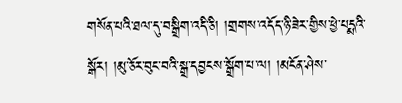གསོན་པའི་ཐལ་དུ་བསྒྲིག་འདི་ཅི། །གྲགས་འདོད་ཉི་ཟེར་གྱིས་ཕྱེ་པདྨའི་སྒོར། །མུ་ཅོར་བུང་བའི་སྒྲ་དབྱངས་སྒྲོག་པ་ལ། །མངོན་ཤེས་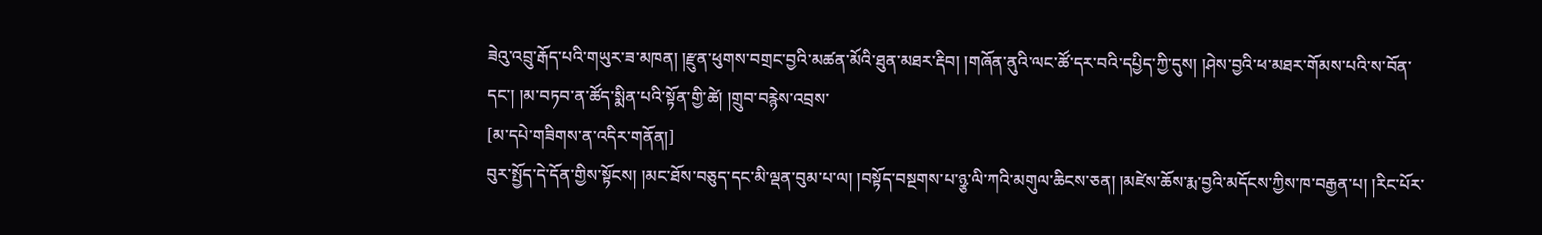ཟེའུ་འབྲུ་རྒོད་པའི་གཡུར་ཟ་མཁན། །རྫུན་ཕུགས་བགྲང་བྱའི་མཚན་མོའི་ཐུན་མཐར་རྡིབ། །གཞོན་ནུའི་ལང་ཚོ་དར་བའི་དཔྱིད་ཀྱི་དུས། །ཤེས་བྱའི་ཕ་མཐར་གོམས་པའི་ས་བོན་དང་། །མ་བཏབ་ན་ཚོད་སྨིན་པའི་སྟོན་གྱི་ཚེ། །གྲུབ་བརྙེས་འབྲས་
[མ་དཔེ་གཟིགས་ན་འདིར་གནོན།]
བུར་སྤྱོད་དེ་དོན་གྱིས་སྟོངས། །མང་ཐོས་བཅུད་དང་མི་ལྡན་བུམ་པ་ལ། །བསྟོད་བསྔགས་པ་ཉྩ་ལི་ཀའི་མགུལ་ཆིངས་ཅན། །མཛེས་ཆོས་རྨ་བྱའི་མདོངས་ཀྱིས་ཁ་བརྒྱན་པ། །རིང་པོར་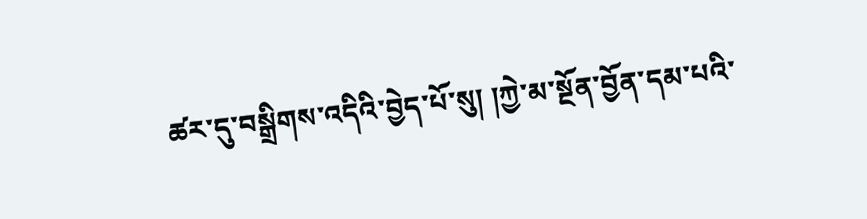ཚར་དུ་བསྒྲིགས་འདིའི་བྱེད་པོ་སུ། །ཀྱེ་མ་སྔོན་བྱོན་དམ་པའི་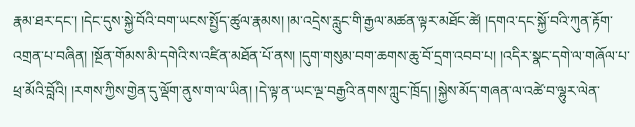རྣམ་ཐར་དང་། །དེང་དུས་སྐྱེ་བོའི་བག་ཡངས་སྤྱོད་ཚུལ་རྣམས། །མ་འདྲེས་རླུང་གི་རྒྱལ་མཚན་ལྟར་མཐོང་ཚེ། །དགའ་དང་སྐྱོ་བའི་ཀུན་རྟོག་འགྲན་པ་བཞིན། །སྔོན་གོམས་མི་དགེའི་ས་འཛིན་མཐོན་པོ་ནས། །དུག་གསུམ་བག་ཆགས་ཆུ་བོ་དྲག་འབབ་པ། །འདིར་སྣང་དགེ་ལ་གཞོལ་པ་ཕྲ་མོའི་བློའི། །རགས་ཀྱིས་གྱེན་དུ་ལྡོག་ནུས་ག་ལ་ཡིན། །དེ་ལྟ་ན་ཡང་ལྔ་བརྒྱའི་ནགས་ཀླུང་ཁྲོད། །སྐྱེས་མོད་གཞན་ལ་འཚེ་བ་ལྷུར་ལེན་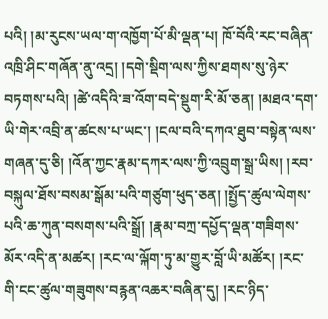པའི། །མ་རུངས་ཡལ་ག་འཁྱོག་པོ་མི་ལྡན་པ། ཁོ་བོའི་རང་བཞིན་འཁྲི་ཤིང་གཞོན་ནུ་འདྲ། །དགེ་སྡིག་ལས་ཀྱིས་ཐགས་སུ་ཉེར་བཏགས་པའི། །ཚེ་འདིའི་ཟ་འོག་བདེ་སྡུག་རི་མོ་ཅན། །མཐའ་དག་ཡི་གེར་འབྲི་ན་ཚངས་པ་ཡང་། །ངལ་བའི་དཀའ་ཐུབ་བསྟེན་ལས་གཞན་དུ་ཅི། །འོན་ཀྱང་རྣམ་དཀར་ལས་ཀྱི་འབྲུག་སྒྲ་ཡིས། །རབ་བསྐུལ་ཐོས་བསམ་སྒོམ་པའི་གཙུག་ཕུད་ཅན། །སྤྱོད་ཚུལ་ལེགས་པའི་ཆ་ཀུན་བསགས་པའི་སྒྲོ། །རྣམ་བཀྲ་དཔྱོད་ལྡན་གཟིགས་མོར་འདི་ན་མཚར། །རང་ལ་ལྐོག་ཏུ་མ་གྱུར་བློ་ཡི་མཚོར། །རང་གི་ངང་ཚུལ་གཟུགས་བརྙན་འཆར་བཞིན་དུ། །རང་ཉིད་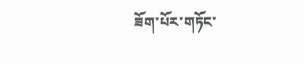ཟོག་པོར་གཏོང་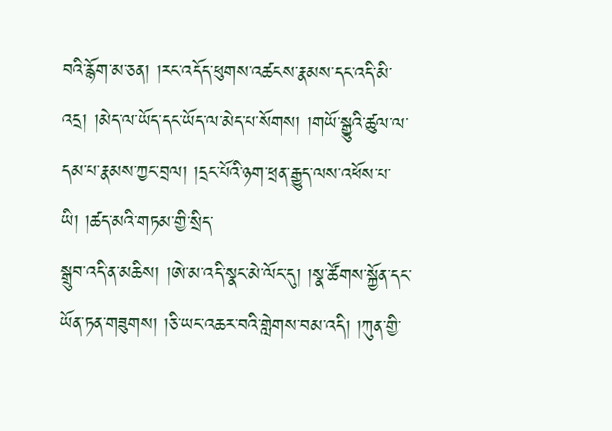བའི་རྙོག་མ་ཅན། །རང་འདོད་ཕུགས་འཚངས་རྣམས་དང་འདི་མི་འདྲ། །མེད་ལ་ཡོད་དང་ཡོད་ལ་མེད་པ་སོགས། །གཡོ་སྒྱུའི་ཚུལ་ལ་དམ་པ་རྣམས་ཀྱང་བྲལ། །དྲང་པོའི་ཉག་ཕྲན་རྒྱུད་ལས་འཕོས་པ་ཡི། །ཚད་མའི་གཏམ་གྱི་སྲིད་
སྒྲུབ་འདི་ན་མཆིས། །ཨེ་མ་འདི་སྣང་མེ་ལོང་དུ། །སྣ་ཚོགས་སྐྱོན་དང་ཡོན་ཏན་གཟུགས། །ཅི་ཡང་འཆར་བའི་གླེགས་བམ་འདི། །ཀུན་གྱི་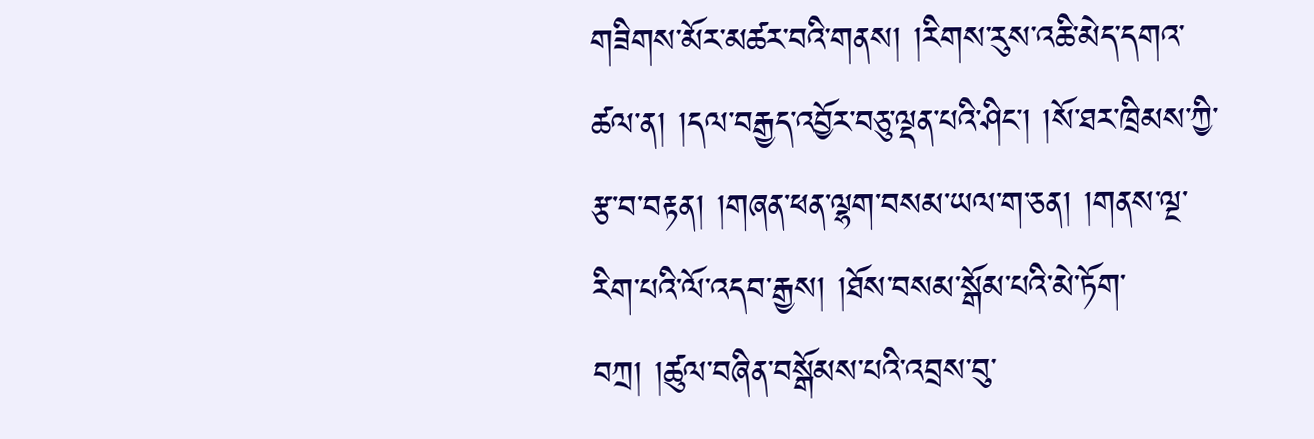གཟིགས་མོར་མཚར་བའི་གནས། །རིགས་རུས་འཆི་མེད་དགའ་ཚལ་ན། །དལ་བརྒྱད་འབྱོར་བཅུ་ལྡན་པའི་ཤིང་། །སོ་ཐར་ཁྲིམས་ཀྱི་རྩ་བ་བརྟན། །གཞན་ཕན་ལྷག་བསམ་ཡལ་ག་ཅན། །གནས་ལྔ་རིག་པའི་ལོ་འདབ་རྒྱས། །ཐོས་བསམ་སྒོམ་པའི་མེ་ཏོག་བཀྲ། །ཚུལ་བཞིན་བསྒོམས་པའི་འབྲས་བུ་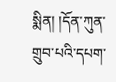སྨིན། །དོན་ཀུན་གྲུབ་པའི་དཔག་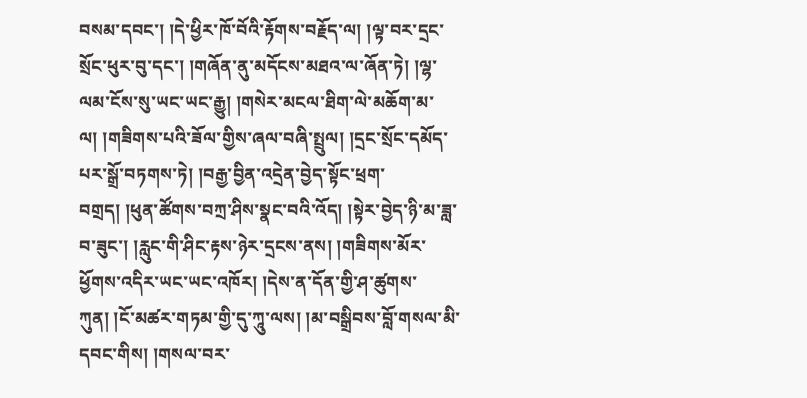བསམ་དབང་། །དེ་ཕྱིར་ཁོ་བོའི་རྟོགས་བརྗོད་ལ། །ལྟ་བར་དྲང་སྲོང་ཕུར་བུ་དང་། །གཞོན་ནུ་མདོངས་མཐའ་ལ་ཞོན་ཏེ། །ལྷ་ལམ་ངོས་སུ་ཡང་ཡང་རྒྱུ། །གསེར་མངལ་ཐིག་ལེ་མཆོག་མ་ལ། །གཟིགས་པའི་ཟོལ་གྱིས་ཞལ་བཞི་སྤྲུལ། །དྲང་སྲོང་དམོད་པར་སྒྲོ་བཏགས་ཏེ། །བརྒྱ་བྱིན་འདྲེན་བྱེད་སྟོང་ཕྲག་བགྲད། །ཕུན་ཚོགས་བཀྲ་ཤིས་སྣང་བའི་འོད། །སྟེར་བྱེད་ཉི་མ་ཟླ་བ་ཟུང་། །རླུང་གི་ཤིང་རྟས་ཉེར་དྲངས་ནས། །གཟིགས་མོར་ཕྱོགས་འདིར་ཡང་ཡང་འཁོར། །དེས་ན་དོན་གྱི་ཤ་ཚུགས་ཀུན། །ངོ་མཚར་གཏམ་གྱི་དུ་ཀཱུ་ལས། །མ་བསྒྲིབས་བློ་གསལ་མི་དབང་གིས། །གསལ་བར་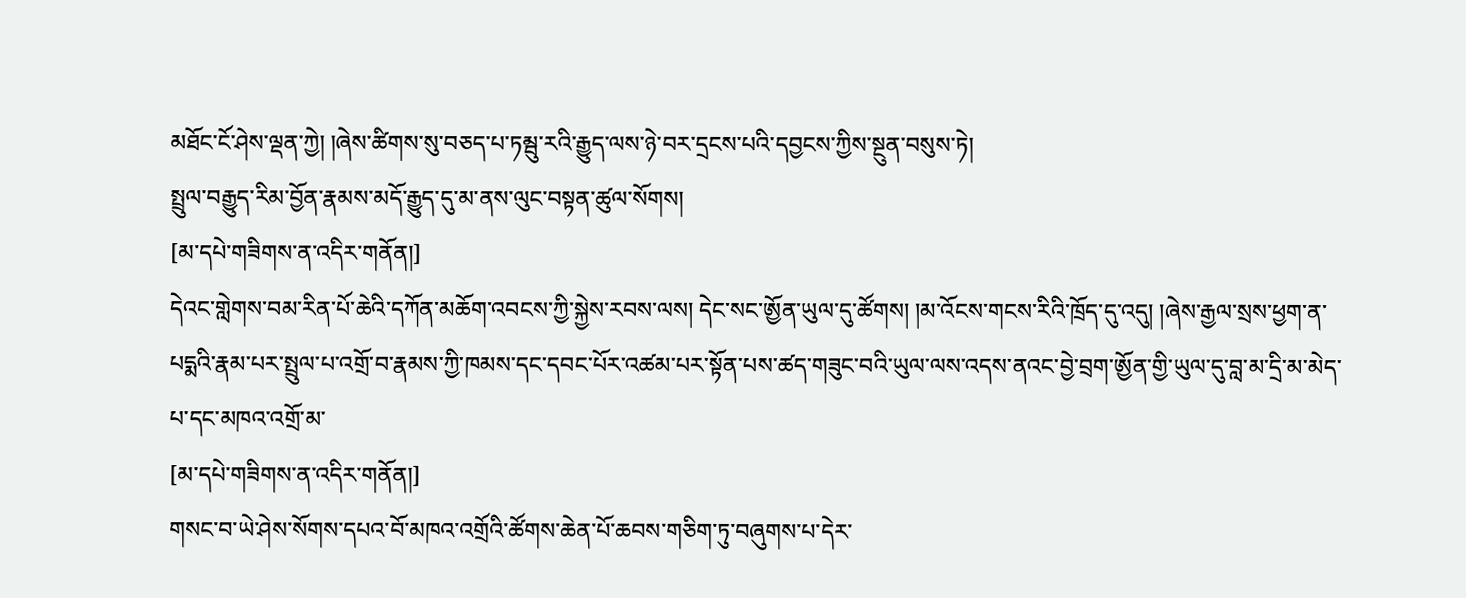མཐོང་ངོ་ཤེས་ལྡན་ཀྱེ། །ཞེས་ཚིགས་སུ་བཅད་པ་ཏམྦུ་རའི་རྒྱུད་ལས་ཉེ་བར་དྲངས་པའི་དབྱངས་ཀྱིས་སྔུན་བསུས་ཏེ།
སྤྲུལ་བརྒྱུད་རིམ་བྱོན་རྣམས་མདོ་རྒྱུད་དུ་མ་ནས་ལུང་བསྟན་ཚུལ་སོགས།
[མ་དཔེ་གཟིགས་ན་འདིར་གནོན།]
དེའང་གླེགས་བམ་རིན་པོ་ཆེའི་དཀོན་མཆོག་འབངས་ཀྱི་སྐྱེས་རབས་ལས། དེང་སང་ཨྱོན་ཡུལ་དུ་ཚོགས། །མ་འོངས་གངས་རིའི་ཁྲོད་དུ་འདུ། །ཞེས་རྒྱལ་སྲས་ཕྱག་ན་པདྨའི་རྣམ་པར་སྤྲུལ་པ་འགྲོ་བ་རྣམས་ཀྱི་ཁམས་དང་དབང་པོར་འཚམ་པར་སྟོན་པས་ཚད་གཟུང་བའི་ཡུལ་ལས་འདས་ནའང་བྱེ་བྲག་ཨྱོན་གྱི་ཡུལ་དུ་བླ་མ་དྲི་མ་མེད་པ་དང་མཁའ་འགྲོ་མ་
[མ་དཔེ་གཟིགས་ན་འདིར་གནོན།]
གསང་བ་ཡེ་ཤེས་སོགས་དཔའ་བོ་མཁའ་འགྲོའི་ཚོགས་ཆེན་པོ་ཆབས་གཅིག་ཏུ་བཞུགས་པ་དེར་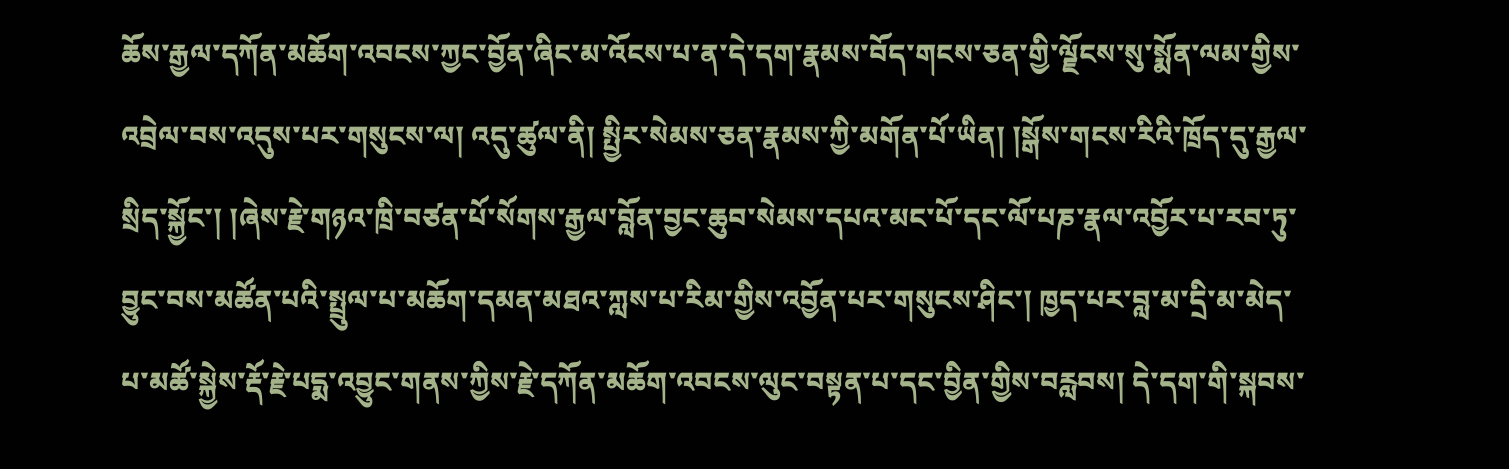ཆོས་རྒྱལ་དཀོན་མཆོག་འབངས་ཀྱང་བྱོན་ཞིང་མ་འོངས་པ་ན་དེ་དག་རྣམས་བོད་གངས་ཅན་གྱི་ལྗོངས་སུ་སྨོན་ལམ་གྱིས་འབྲེལ་བས་འདུས་པར་གསུངས་ལ། འདུ་ཚུལ་ནི། སྤྱིར་སེམས་ཅན་རྣམས་ཀྱི་མགོན་པོ་ཡིན། །སྒོས་གངས་རིའི་ཁྲོད་དུ་རྒྱལ་སྲིད་སྐྱོང་། །ཞེས་རྗེ་གཉའ་ཁྲི་བཙན་པོ་སོགས་རྒྱལ་བློན་བྱང་ཆུབ་སེམས་དཔའ་མང་པོ་དང་ལོ་པཎ་རྣལ་འབྱོར་པ་རབ་ཏུ་བྱུང་བས་མཚོན་པའི་སྤྲུལ་པ་མཆོག་དམན་མཐའ་ཀླས་པ་རིམ་གྱིས་འབྱོན་པར་གསུངས་ཤིང་། ཁྱད་པར་བླ་མ་དྲི་མ་མེད་པ་མཚོ་སྐྱེས་རྡོ་རྗེ་པདྨ་འབྱུང་གནས་ཀྱིས་རྗེ་དཀོན་མཆོག་འབངས་ལུང་བསྟན་པ་དང་བྱིན་གྱིས་བརླབས། དེ་དག་གི་སྐབས་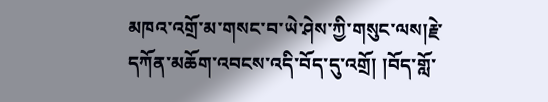མཁའ་འགྲོ་མ་གསང་བ་ཡེ་ཤེས་ཀྱི་གསུང་ལས།རྗེ་དཀོན་མཆོག་འབངས་འདི་བོད་དུ་འགྲོ། །བོད་གློ་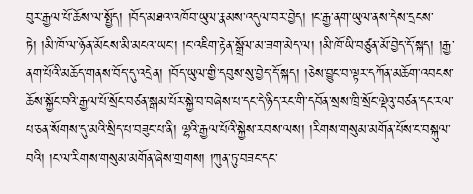བུར་རྒྱལ་པོ་ཆོས་ལ་སྤྱོད། །བོད་མཐའ་འཁོབ་ཡུལ་རྣམས་འདུལ་བར་བྱེད། །ང་རྒྱ་ནག་ཡུལ་ནས་དེས་དྲངས་ཏེ། །མི་ཁོ་ལ་ཉོན་མོངས་མི་མངའ་ཡང་། །ང་འཇིག་རྟེན་སྒྲོལ་མ་ཟག་མེད་ལ། །མི་ཁོ་ཡི་བཙུན་མོ་བྱེད་དོ་སྐད། །རྒྱ་ནག་པོའི་མཆོད་གནས་བོད་དུ་འདྲེན། །བོད་ཡུལ་གྱི་དབུས་སུ་བྱེད་དོ་སྐད། །ཅེས་བྱུང་བ་ལྟར་དཀོན་མཆོག་འབངས་ཆོས་སྐྱོང་བའི་རྒྱལ་པོ་སྲོང་བཙན་སྒམ་པོར་སྐྱེ་བ་བཞེས་པ་དང་དེ་ཉིད་རང་གི་དབོན་སྲས་ཁྲི་སྲོང་ལྡེའུ་བཙན་དང་རལ་པ་ཅན་སོགས་དུ་མའི་སྲིད་པ་བཟུང་པ་ནི། ལྷའི་རྒྱལ་པོའི་སྐྱེས་རབས་ལས། །རིགས་གསུམ་མགོན་པོས་ང་བསྐུལ་བའི། །ང་ལ་རིགས་གསུམ་མགོན་ཞེས་གྲགས། །ཀུན་ཏུ་བཟང་དང་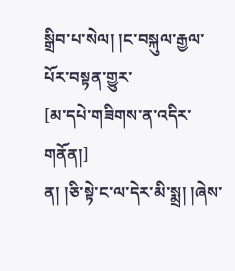སྒྲིབ་པ་སེལ། །ང་བསྐུལ་རྒྱལ་པོར་བསྟན་གྱུར་
[མ་དཔེ་གཟིགས་ན་འདིར་གནོན།]
ན། །ཅི་སྟེ་ང་ལ་དེར་མི་སྨྲ། །ཞེས་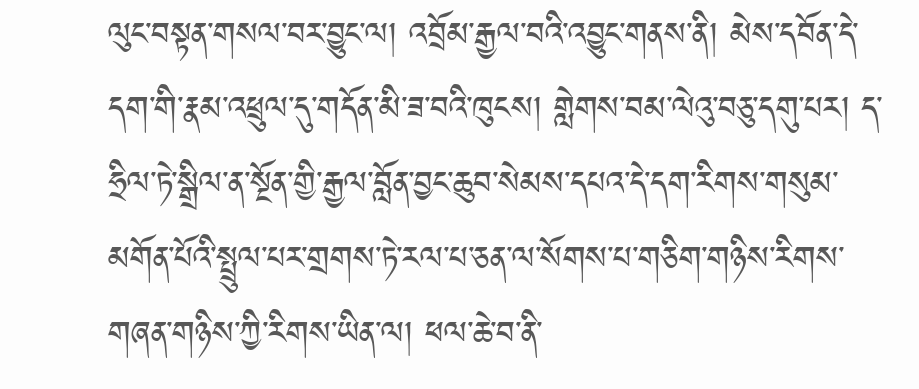ལུང་བསྟན་གསལ་བར་བྱུང་ལ། འབྲོམ་རྒྱལ་བའི་འབྱུང་གནས་ནི། མེས་དབོན་དེ་དག་གི་རྣམ་འཕྲུལ་དུ་གདོན་མི་ཟ་བའི་ཁུངས། གླེགས་བམ་ལེའུ་བཅུ་དགུ་པར། ད་ཧྲིལ་ཏེ་སྒྲིལ་ན་སྔོན་གྱི་རྒྱལ་བློན་བྱང་ཆུབ་སེམས་དཔའ་དེ་དག་རིགས་གསུམ་མགོན་པོའི་སྤྲུལ་པར་གྲགས་ཏེ་རལ་པ་ཅན་ལ་སོགས་པ་གཅིག་གཉིས་རིགས་གཞན་གཉིས་ཀྱི་རིགས་ཡིན་ལ། ཕལ་ཆེ་བ་ནི་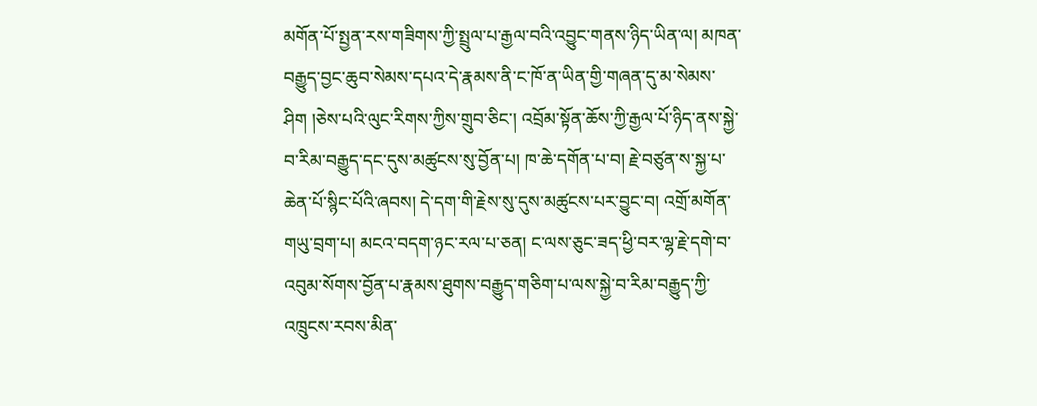མགོན་པོ་སྤྱན་རས་གཟིགས་ཀྱི་སྤྲུལ་པ་རྒྱལ་བའི་འབྱུང་གནས་ཉིད་ཡིན་ལ། མཁན་བརྒྱུད་བྱང་ཆུབ་སེམས་དཔའ་དེ་རྣམས་ནི་ང་ཁོ་ན་ཡིན་གྱི་གཞན་དུ་མ་སེམས་ཤིག །ཅེས་པའི་ལུང་རིགས་ཀྱིས་གྲུབ་ཅིང་། འབྲོམ་སྟོན་ཆོས་ཀྱི་རྒྱལ་པོ་ཉིད་ནས་སྐྱེ་བ་རིམ་བརྒྱུད་དང་དུས་མཚུངས་སུ་བྱོན་པ། ཁ་ཆེ་དགོན་པ་བ། རྗེ་བཙུན་ས་སྐྱ་པ་ཆེན་པོ་སྙིང་པོའི་ཞབས། དེ་དག་གི་རྗེས་སུ་དུས་མཚུངས་པར་བྱུང་བ། འགྲོ་མགོན་གཡུ་བྲག་པ། མངའ་བདག་ཉང་རལ་པ་ཅན། ང་ལས་ཅུང་ཟད་ཕྱི་བར་ལྷ་རྗེ་དགེ་བ་འབུམ་སོགས་བྱོན་པ་རྣམས་ཐུགས་བརྒྱུད་གཅིག་པ་ལས་སྐྱེ་བ་རིམ་བརྒྱུད་ཀྱི་འཁྲུངས་རབས་མིན་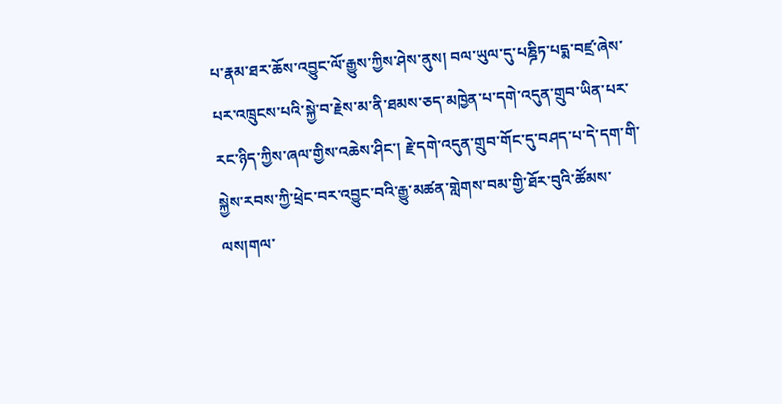པ་རྣམ་ཐར་ཆོས་འབྱུང་ལོ་རྒྱུས་ཀྱིས་ཤེས་ནུས། བལ་ཡུལ་དུ་པཎྜིཏ་པདྨ་བཛྲ་ཞེས་པར་འཁྲུངས་པའི་སྐྱེ་བ་རྗེས་མ་ནི་ཐམས་ཅད་མཁྱེན་པ་དགེ་འདུན་གྲུབ་ཡིན་པར་རང་ཉིད་ཀྱིས་ཞལ་གྱིས་འཆེས་ཤིང་། རྗེ་དགེ་འདུན་གྲུབ་གོང་དུ་བཤད་པ་དེ་དག་གི་སྐྱེས་རབས་ཀྱི་ཕྲེང་བར་འབྱུང་བའི་རྒྱུ་མཚན་གླེགས་བམ་གྱི་ཐོར་བུའི་ཚོམས་ལས།གལ་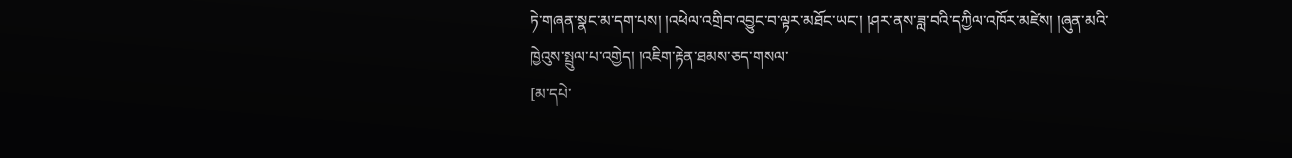ཏེ་གཞན་སྣང་མ་དག་པས། །འཕེལ་འགྲིབ་འབྱུང་བ་ལྟར་མཐོང་ཡང་། །ཤར་ནས་ཟླ་བའི་དཀྱིལ་འཁོར་མཛེས། །ཞུན་མའི་ཁྱེའུས་སྤྲུལ་པ་འགྱེད། །འཇིག་རྟེན་ཐམས་ཅད་གསལ་
[མ་དཔེ་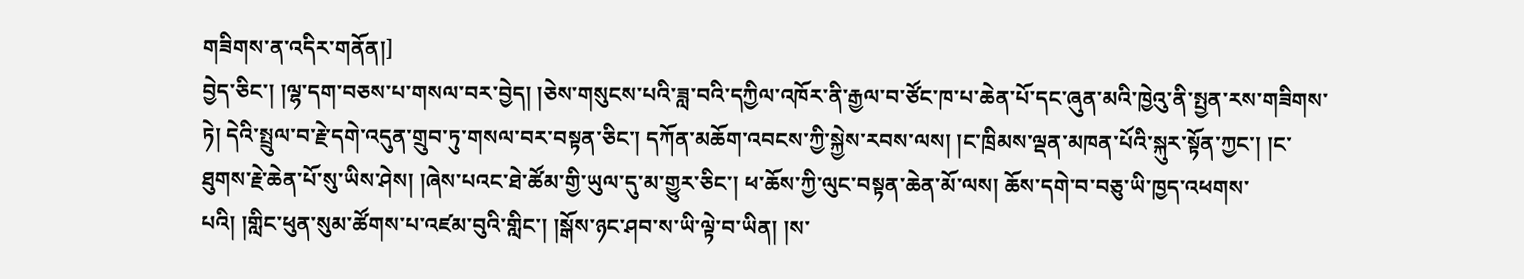གཟིགས་ན་འདིར་གནོན།]
བྱེད་ཅིང་། །ལྷ་དག་བཅས་པ་གསལ་བར་བྱེད། །ཅེས་གསུངས་པའི་ཟླ་བའི་དཀྱིལ་འཁོར་ནི་རྒྱལ་བ་ཙོང་ཁ་པ་ཆེན་པོ་དང་ཞུན་མའི་ཁྱེའུ་ནི་སྤྱན་རས་གཟིགས་ཏེ། དེའི་སྤྲུལ་བ་རྗེ་དགེ་འདུན་གྲུབ་ཏུ་གསལ་བར་བསྟན་ཅིང་། དཀོན་མཆོག་འབངས་ཀྱི་སྐྱེས་རབས་ལས། །ང་ཁྲིམས་ལྡན་མཁན་པོའི་སྐུར་སྟོན་ཀྱང་། །ང་ཐུགས་རྗེ་ཆེན་པོ་སུ་ཡིས་ཤེས། །ཞེས་པའང་ཐེ་ཚོམ་གྱི་ཡུལ་དུ་མ་གྱུར་ཅིང་། ཕ་ཆོས་ཀྱི་ལུང་བསྟན་ཆེན་མོ་ལས། ཆོས་དགེ་བ་བཅུ་ཡི་ཁྱད་འཕགས་པའི། །གླིང་ཕུན་སུམ་ཚོགས་པ་འཛམ་བུའི་གླིང་། །སྒོས་ཉང་ཤབ་ས་ཡི་ལྟེ་བ་ཡིན། །ས་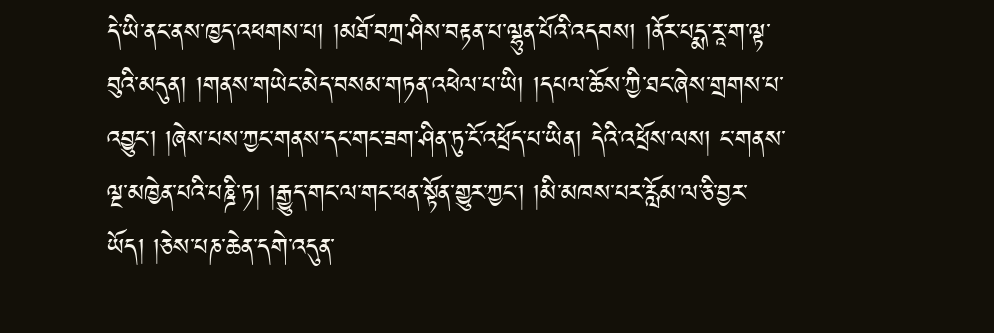དེ་ཡི་ནང་ནས་ཁྱད་འཕགས་པ། །མཐོ་བཀྲ་ཤིས་བརྟན་པ་ལྷུན་པོའི་འདབས། །ནོར་པདྨ་རཱ་ག་ལྟ་བུའི་མདུན། །གནས་གཡེང་མེད་བསམ་གཏན་འཕེལ་པ་ཡི། །དཔལ་ཆོས་ཀྱི་ཐང་ཞེས་གྲགས་པ་འབྱུང་། །ཞེས་པས་ཀྱང་གནས་དང་གང་ཟག་ཤིན་ཏུ་ངོ་འཕྲོད་པ་ཡིན། དེའི་འཕྲོས་ལས། ང་གནས་ལྔ་མཁྱེན་པའི་པཎྜི་ཏ། །རྒྱུད་གང་ལ་གང་ཕན་སྟོན་གྱུར་ཀྱང་། །མི་མཁས་པར་རློམ་ལ་ཅི་བྱར་ཡོད། །ཅེས་པཎ་ཆེན་དགེ་འདུན་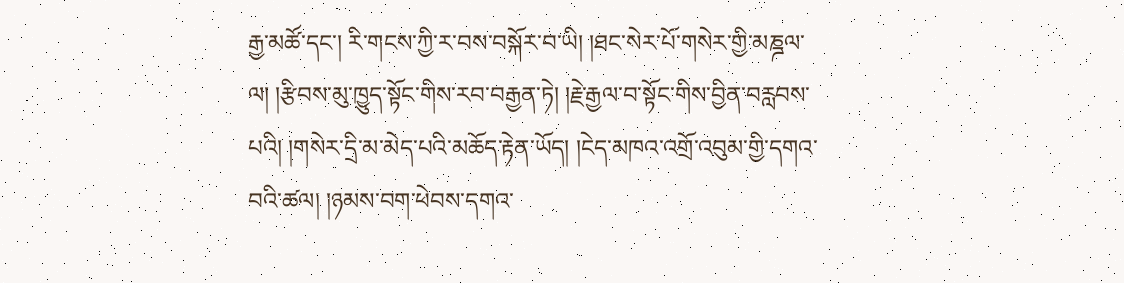རྒྱ་མཚོ་དང་། རི་གངས་ཀྱི་ར་བས་བསྐོར་བ་ཡི། །ཐང་སེར་པོ་གསེར་གྱི་མཎྜལ་ལ། །རྩིབས་མུ་ཁྱུད་སྟོང་གིས་རབ་བརྒྱན་ཏེ། །རྗེ་རྒྱལ་བ་སྟོང་གིས་བྱིན་བརླབས་པའི། །གསེར་དྲི་མ་མེད་པའི་མཆོད་རྟེན་ཡོད། །ངེད་མཁའ་འགྲོ་འབུམ་གྱི་དགའ་བའི་ཚལ། །ཉམས་བག་ཕེབས་དགའ་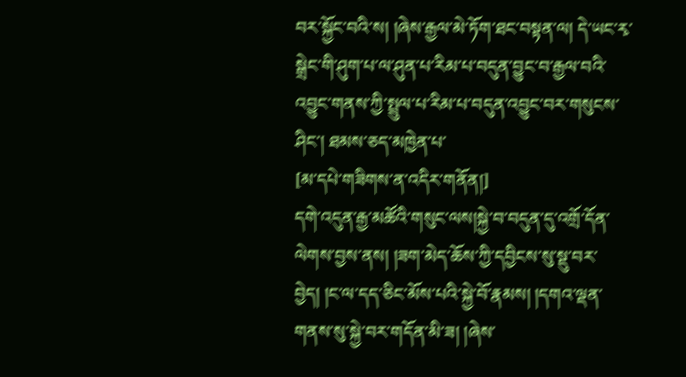བར་སྐྱོང་བའི་ས། །ཞེས་རྒྱལ་མེ་ཏོག་ཐང་བསྟན་ལ། དེ་ཡང་རྭ་སྒྲེང་གི་ཤུག་པ་ལ་ཤུན་པ་རིམ་པ་བདུན་བྱུང་བ་རྒྱལ་བའི་འབྱུང་གནས་ཀྱི་སྤྲུལ་པ་རིམ་པ་བདུན་འབྱུང་བར་གསུངས་ཤིང་། ཐམས་ཅད་མཁྱེན་པ་
[མ་དཔེ་གཟིགས་ན་འདིར་གནོན།]
དགེ་འདུན་རྒྱ་མཚོའི་གསུང་ལས།སྐྱེ་བ་བདུན་དུ་འགྲོ་དོན་ལེགས་བྱས་ནས། །ཟག་མེད་ཆོས་ཀྱི་དབྱིངས་སུ་སྡུ་བར་བྱེད། །ང་ལ་དད་ཅིང་མོས་པའི་སྐྱེ་བོ་རྣམས། །དགའ་ལྡན་གནས་སུ་སྐྱེ་བར་གདོན་མི་ཟ། །ཞེས་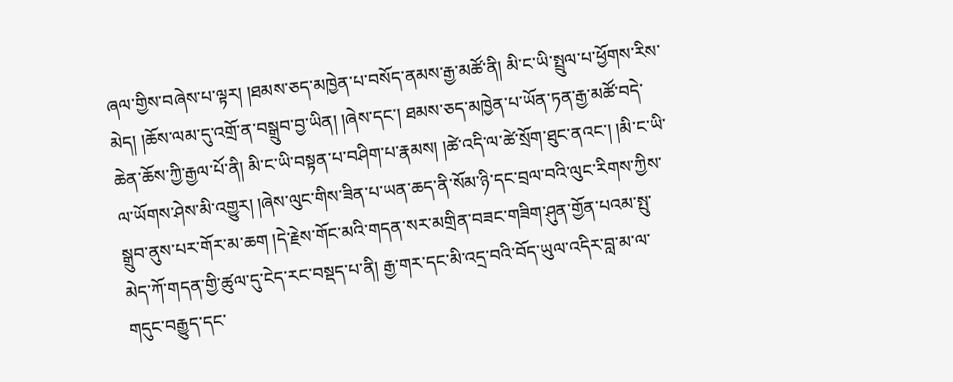ཞལ་གྱིས་བཞེས་པ་ལྟར། །ཐམས་ཅད་མཁྱེན་པ་བསོད་ནམས་རྒྱ་མཚོ་ནི། མི་ང་ཡི་སྤྲུལ་པ་ཕྱོགས་རིས་མེད། །ཆོས་ལམ་དུ་འགྲོ་ན་བསྒྲུབ་བྱ་ཡིན། །ཞེས་དང་། ཐམས་ཅད་མཁྱེན་པ་ཡོན་ཏན་རྒྱ་མཚོ་བདེ་ཆེན་ཆོས་ཀྱི་རྒྱལ་པོ་ནི། མི་ང་ཡི་བསྟན་པ་བཤིག་པ་རྣམས། །ཚེ་འདི་ལ་ཚེ་སྲོག་ཐུང་ནའང་། །མི་ང་ཡི་ལ་ཡོགས་ཤེས་མི་འགྱུར། །ཞེས་ལུང་གིས་ཟིན་པ་ཡན་ཆད་ནི་སོམ་ཉི་དང་བྲལ་བའི་ལུང་རིགས་ཀྱིས་སྒྲུབ་ནུས་པར་གོར་མ་ཆག །དེ་རྗེས་གོང་མའི་གདན་སར་མགྲིན་བཟང་གཟིག་ཤུན་གྱོན་པའམ་སྤུ་མེད་ཀོ་གདན་གྱི་ཚུལ་དུ་ངེད་རང་བསྡད་པ་ནི། རྒྱ་གར་དང་མི་འདྲ་བའི་བོད་ཡུལ་འདིར་བླ་མ་ལ་གདུང་བརྒྱུད་དང་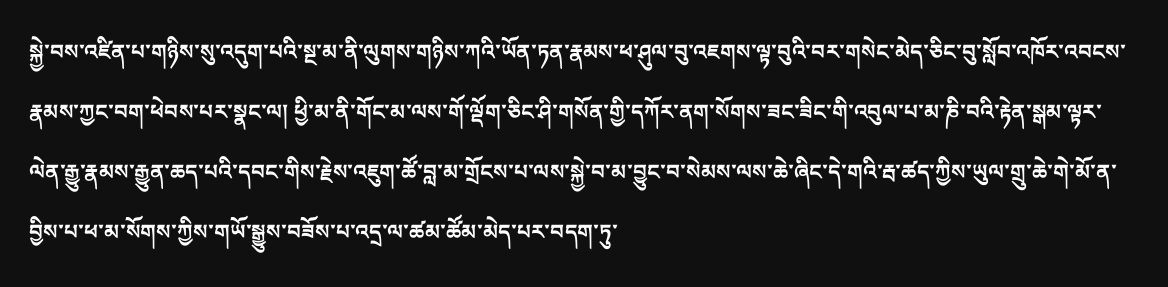སྐྱེ་བས་འཛིན་པ་གཉིས་སུ་འདུག་པའི་སྔ་མ་ནི་ལུགས་གཉིས་ཀའི་ཡོན་ཏན་རྣམས་ཕ་ཤུལ་བུ་འཇགས་ལྟ་བུའི་བར་གསེང་མེད་ཅིང་བུ་སློབ་འཁོར་འབངས་རྣམས་ཀྱང་བག་ཕེབས་པར་སྣང་ལ། ཕྱི་མ་ནི་གོང་མ་ལས་གོ་ལྡོག་ཅིང་ཤི་གསོན་གྱི་དཀོར་ནག་སོགས་ཟང་ཟིང་གི་འབུལ་པ་མ་ཎི་བའི་རྟེན་སྒམ་ལྟར་ལེན་རྒྱུ་རྣམས་རྒྱུན་ཆད་པའི་དབང་གིས་རྗེས་འཇུག་ཚོ་བླ་མ་གྲོངས་པ་ལས་སྐྱེ་བ་མ་བྱུང་བ་སེམས་ལས་ཆེ་ཞིང་དེ་གའི་རྦ་ཚད་ཀྱིས་ཡུལ་གྲུ་ཆེ་གེ་མོ་ན་བྱིས་པ་ཕ་མ་སོགས་ཀྱིས་གཡོ་སྒྱུས་བཟོས་པ་འདྲ་ལ་ཚམ་ཚོམ་མེད་པར་བདག་ཏུ་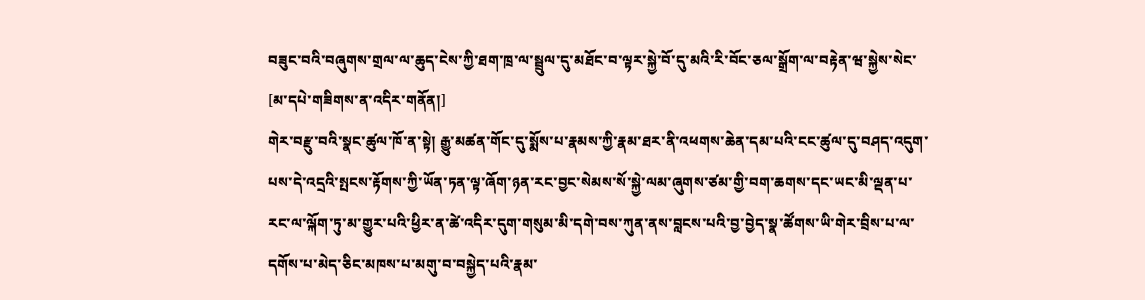བཟུང་བའི་བཞུགས་གྲལ་ལ་ཆུད་ངེས་ཀྱི་ཐག་ཁྲ་ལ་སྦྲུལ་དུ་མཐོང་བ་ལྟར་སྐྱེ་བོ་དུ་མའི་རི་བོང་ཅལ་སྒྲོག་ལ་བརྟེན་ཝ་སྐྱེས་སེང་
[མ་དཔེ་གཟིགས་ན་འདིར་གནོན།]
གེར་བརྫུ་བའི་སྣང་ཚུལ་ཁོ་ན་སྟེ། རྒྱུ་མཚན་གོང་དུ་སྨོས་པ་རྣམས་ཀྱི་རྣམ་ཐར་ནི་འཕགས་ཆེན་དམ་པའི་ངང་ཚུལ་དུ་བཤད་འདུག་པས་དེ་འདྲའི་སྤངས་རྟོགས་ཀྱི་ཡོན་ཏན་ལྟ་ཞོག་ཉན་རང་བྱང་སེམས་སོ་སྐྱེ་ལམ་ཞུགས་ཙམ་གྱི་བག་ཆགས་དང་ཡང་མི་ལྡན་པ་རང་ལ་ལྐོག་ཏུ་མ་གྱུར་པའི་ཕྱིར་ན་ཚེ་འདིར་དུག་གསུམ་མི་དགེ་བས་ཀུན་ནས་བླངས་པའི་བྱ་བྱེད་སྣ་ཚོགས་ཡི་གེར་བྲིས་པ་ལ་དགོས་པ་མེད་ཅིང་མཁས་པ་མགུ་བ་བསྐྱེད་པའི་རྣམ་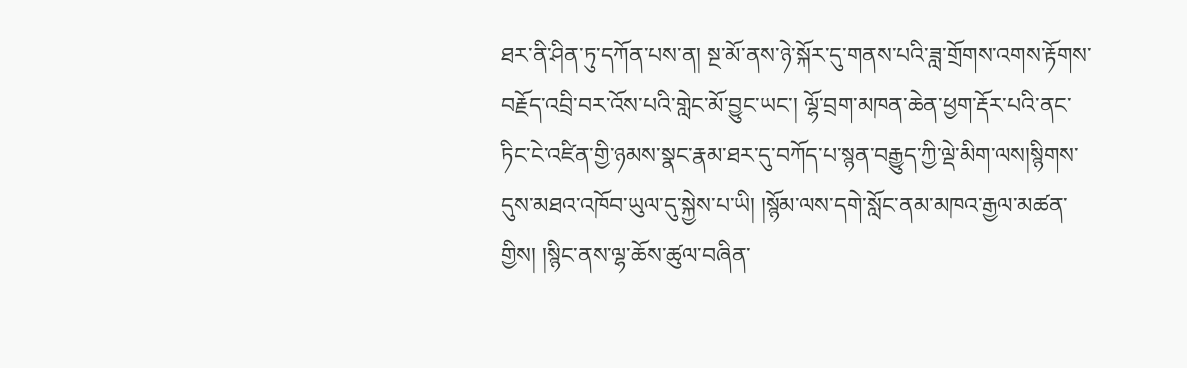ཐར་ནི་ཤིན་ཏུ་དཀོན་པས་ན། སྔ་མོ་ནས་ཉེ་སྐོར་དུ་གནས་པའི་ཟླ་གྲོགས་འགས་རྟོགས་བརྗོད་འབྲི་བར་འོས་པའི་གླེང་མོ་བྱུང་ཡང་། ལྷོ་བྲག་མཁན་ཆེན་ཕྱག་རྡོར་པའི་ནང་ཏིང་ངེ་འཛིན་གྱི་ཉམས་སྣང་རྣམ་ཐར་དུ་བཀོད་པ་སྙན་བརྒྱུད་ཀྱི་ལྡེ་མིག་ལས།སྙིགས་དུས་མཐའ་འཁོབ་ཡུལ་དུ་སྐྱེས་པ་ཡི། །སྙོམ་ལས་དགེ་སློང་ནམ་མཁའ་རྒྱལ་མཚན་གྱིས། །སྙིང་ནས་ལྷ་ཆོས་ཚུལ་བཞིན་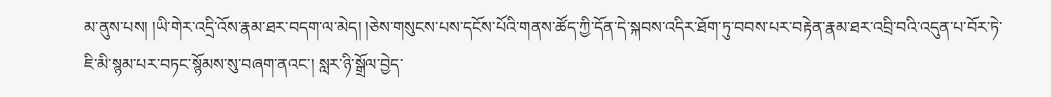མ་ནུས་པས། །ཡི་གེར་འདྲི་འོས་རྣམ་ཐར་བདག་ལ་མེད། །ཅེས་གསུངས་པས་དངོས་པོའི་གནས་ཚོད་ཀྱི་དོན་དེ་སྐབས་འདིར་ཐོག་ཏུ་བབས་པར་བརྟེན་རྣམ་ཐར་འབྲི་བའི་འདུན་པ་བོར་ཏེ་ཇི་མི་སྙམ་པར་བཏང་སྙོམས་སུ་བཞག་ནའང་། སླར་ཉི་སྒྲོལ་བྱེད་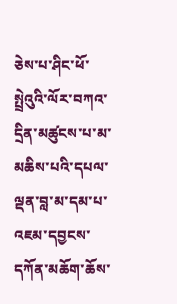ཅེས་པ་ཤིང་ཕོ་སྤྲེའུའི་ལོར་བཀའ་དྲིན་མཚུངས་པ་མ་མཆིས་པའི་དཔལ་ལྡན་བླ་མ་དམ་པ་འཇམ་དབྱངས་དཀོན་མཆོག་ཆོས་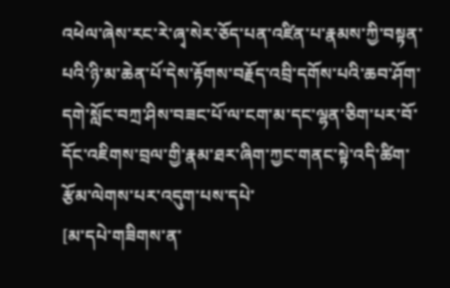འཕེལ་ཞེས་རང་རེ་ཞྭ་སེར་ཅོད་པན་འཛིན་པ་རྣམས་ཀྱི་བསྟན་པའི་ཉི་མ་ཆེན་པོ་དེས་རྟོགས་བརྗོད་འབྲི་དགོས་པའི་ཆབ་ཤོག་དགེ་སློང་བཀྲ་ཤིས་བཟང་པོ་ལ་ངག་མ་དང་ལྷན་ཅིག་པར་བོ་དོང་འཇིགས་བྲལ་གྱི་རྣམ་ཐར་ཞིག་ཀྱང་གནང་སྟེ་འདི་ཚིག་རྩོམ་ལེགས་པར་འདུག་པས་དཔེ་
[མ་དཔེ་གཟིགས་ན་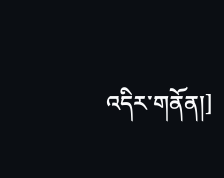འདིར་གནོན།]